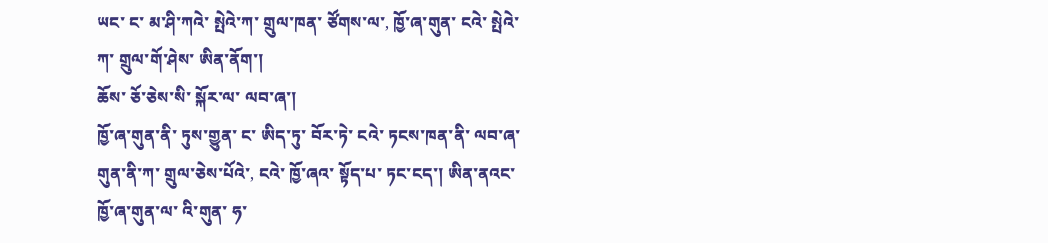ཡང་ ང་ མ་ཤི་ཀའེ་ སྤེའེ་ཀ་ གྲུལ་ཁན་ ཙོགས་ལ་, ཁྱོ་ཞ་གུན་ ངའེ་ སྤེའེ་ཀ་ གྲུལ་གོ་ཤེས་ ཨིན་ནོག་།
ཆོས་ ཅོ་ཅེས་སི་ སྐོར་ལ་ ལབ་ཞ་།
ཁྱོ་ཞ་གུན་ནི་ ཏུས་གྱུན་ ང་ ཨིད་ཏུ་ བོར་ཏེ་ ངའེ་ ཏངས་ཁན་ནི་ ལབ་ཞ་གུན་ནི་ཀ་ གྲུལ་ཅེས་པོའེ་, ངའེ་ ཁྱོ་ཞའ་ སྟོད་པ་ ཏང་ངད་། ཨིན་ནའང་ ཁྱོ་ཞ་གུན་ལ་ འི་གུན་ ཧ་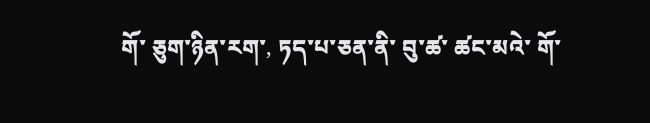གོ་ ཅུག་ཉིན་རག་, ཏད་པ་ཅན་ནི་ བུ་ཚ་ ཚང་མའེ་ གོ་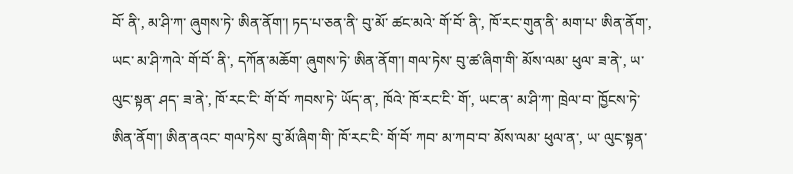བོ་ ནི་, མ་ཤི་ཀ་ ཞུགས་ཏེ་ ཨིན་ནོག་། ཏད་པ་ཅན་ནི་ བུ་མོ་ ཚང་མའེ་ གོ་བོ་ ནི་, ཁོ་རང་གུན་ནི་ མག་པ་ ཨིན་ནོག་, ཡང་ མ་ཤི་ཀའེ་ གོ་བོ་ ནི་, དཀོན་མཆོག་ ཞུགས་ཏེ་ ཨིན་ནོག་། གལ་ཏེས་ བུ་ཚ་ཞིག་གི་ མོས་ལམ་ ཕུལ་ ཟ་ནེ་, ཡ་ ལུང་སྟན་ ཤད་ ཟ་ནེ་, ཁོ་རང་ངི་ གོ་བོ་ ཀབས་ཏེ་ ཡོད་ན་, ཁོའེ་ ཁོ་རང་ངི་ གོ་, ཡང་ན་ མ་ཤི་ཀ་ ཁྲེལ་བ་ ཁྱོངས་ཏེ་ ཨིན་ནོག་། ཨིན་ནའང་ གལ་ཏེས་ བུ་མོ་ཞིག་གི་ ཁོ་རང་ངི་ གོ་བོ་ ཀབ་ མ་ཀབ་བ་ མོས་ལམ་ ཕུལ་ན་, ཡ་ ལུང་སྟན་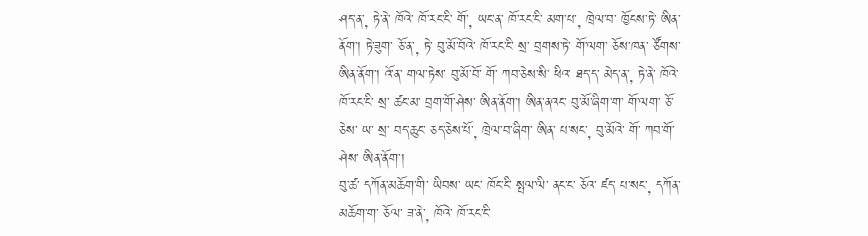ཤད་ན་, ཏེ་ནེ་ ཁོའེ་ ཁོ་རང་ངི་ གོ་, ཡང་ན་ ཁོ་རང་ངི་ མག་པ་, ཁྲེལ་བ་ ཁྱོངས་ཏེ་ ཨིན་ནོག་། ཏེ་ཟུག་ ཅོ་ན་, ཏེ་ བུ་མོ་བོའེ་ ཁོ་རང་ངི་ སྲ་ བྲགས་ཏེ་ གོ་ལག་ ཅོས་ཁན་ ཙོགས་ ཨིན་ནོག་། འོ་ན་ གལ་ཏེས་ བུ་མོ་བོ་ གོ་ ཀབ་ཅེས་སི་ ཕིའ་ ཐད་ད་ མེད་ན་, ཏེ་ནེ་ ཁོའེ་ ཁོ་རང་ངི་ སྲ་ ཚང་མ་ བྲག་གོ་ཤེས་ ཨིན་ནོག་། ཨིན་ནའང་ བུ་མོ་ཞིག་ག་ གོ་ལག་ ཅོ་ཅེས་ ཡ་ སྲ་ བད་ཆུང་ ཅད་ཅེས་པོ་, ཁྲེལ་བ་ཞིག་ ཨིན་ པ་སང་, བུ་མོའེ་ གོ་ ཀབ་གོ་ཤེས་ ཨིན་ནོག་།
བུ་ཚ་ དཀོན་མཆོག་གི་ ཡིབས་ ཡང་ ཁོང་ངི་ སྤལ་ལི་ ནང་ང་ ཅོའ་ ཛད་ པ་སང་, དཀོན་མཆོག་ག་ ཅོལ་ ཟ་ནེ་, ཁོའེ་ ཁོ་རང་ངི་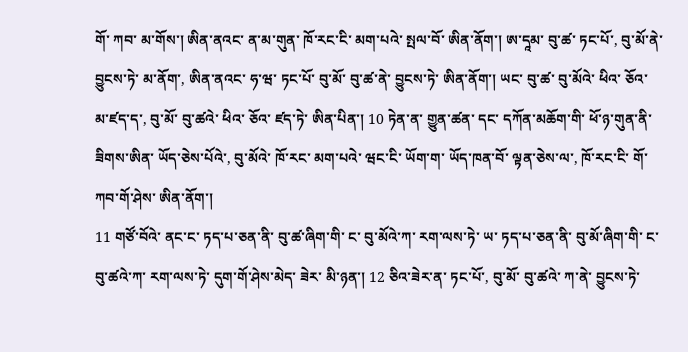གོ་ ཀབ་ མ་གོས་། ཨིན་ནའང་ ན་མ་གུན་ ཁོ་རང་ངི་ མག་པའེ་ སྤལ་བོ་ ཨིན་ནོག་། ཨ་དཱམ་ བུ་ཚ་ ཏང་པོ་, བུ་མོ་ནེ་ བྱུངས་ཏེ་ མ་ནོག་, ཨིན་ནའང་ ཧ་ཝ་ ཏང་པོ་ བུ་མོ་ བུ་ཚ་ནེ་ བྱུངས་ཏེ་ ཨིན་ནོག་། ཡང་ བུ་ཚ་ བུ་མོའེ་ ཕིའ་ ཅོའ་ མ་ཛད་ད་, བུ་མོ་ བུ་ཚའེ་ ཕིའ་ ཅོའ་ ཛད་ཏེ་ ཨིན་པིན་། 10 ཏེན་ན་ གྱུན་ཚན་ དང་ དཀོན་མཆོག་གི་ ཕོ་ཉ་གུན་ནི་ ཟིགས་ཨིན་ ཡོད་ཅེས་པོའེ་, བུ་མོའེ་ ཁོ་རང་ མག་པའེ་ ཝང་ངི་ ཡོག་ག་ ཡོད་ཁན་བོ་ ལྟན་ཅེས་ལ་, ཁོ་རང་ངི་ གོ་ ཀབ་གོ་ཤེས་ ཨིན་ནོག་།
11 གཙོ་བོའེ་ ནང་ང་ ཏད་པ་ཅན་ནི་ བུ་ཚ་ཞིག་གི་ ང་ བུ་མོའེ་ཀ་ རག་ལས་ཏེ་ ཡ་ ཏད་པ་ཅན་ནི་ བུ་མོ་ཞིག་གི་ ང་ བུ་ཚའེ་ཀ་ རག་ལས་ཏེ་ དུག་གོ་ཤེས་མེད་ ཟེར་ མི་ཉན་། 12 ཅིའ་ཟེར་ན་ ཏང་པོ་, བུ་མོ་ བུ་ཚའེ་ ཀ་ནེ་ བྱུངས་ཏེ་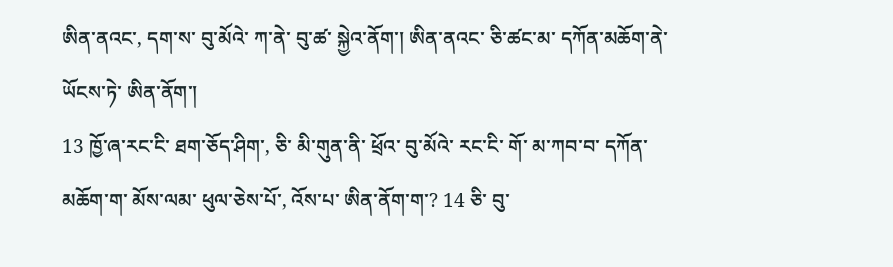ཨིན་ནའང་, དག་ས་ བུ་མོའེ་ ཀ་ནེ་ བུ་ཚ་ སྐྱེའ་ནོག་། ཨིན་ནའང་ ཅི་ཚང་མ་ དཀོན་མཆོག་ནེ་ ཡོངས་ཏེ་ ཨིན་ནོག་།
13 ཁྱོ་ཞ་རང་ངི་ ཐག་ཅོད་ཤིག་, ཅི་ མི་གུན་ནི་ ཕྲོའ་ བུ་མོའེ་ རང་ངི་ གོ་ མ་ཀབ་བ་ དཀོན་མཆོག་ག་ མོས་ལམ་ ཕུལ་ཅེས་པོ་, འོས་པ་ ཨིན་ནོག་ག་? 14 ཅི་ བུ་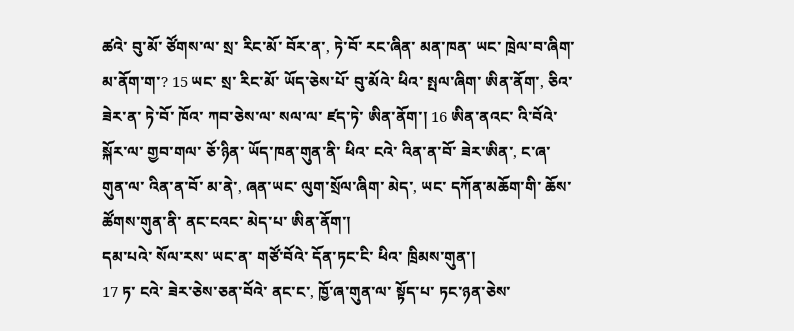ཚའེ་ བུ་མོ་ ཙོགས་ལ་ སྲ་ རིང་མོ་ བོར་ན་, ཏེ་བོ་ རང་ཞིན་ མན་ཁན་ ཡང་ ཁྲེལ་བ་ཞིག་ མ་ནོག་ག་? 15 ཡང་ སྲ་ རིང་མོ་ ཡོད་ཅེས་པོ་ བུ་མོའེ་ ཕིའ་ སྤལ་ཞིག་ ཨིན་ནོག་, ཅིའ་ཟེར་ན་ ཏེ་བོ་ ཁོའ་ ཀབ་ཅེས་ལ་ སལ་ལ་ ཛད་ཏེ་ ཨིན་ནོག་། 16 ཨིན་ནའང་ འི་བོའེ་ སྐོར་ལ་ གྱབ་གལ་ ཅོ་ཉིན་ ཡོད་ཁན་གུན་ནི་ ཕིའ་ ངའེ་ འིན་ན་བོ་ ཟེར་ཨིན་, ང་ཞ་གུན་ལ་ འིན་ན་བོ་ མ་ནེ་, ཞན་ཡང་ ལུག་སྲོལ་ཞིག་ མེད་, ཡང་ དཀོན་མཆོག་གི་ ཆོས་ཚོགས་གུན་ནི་ ནང་ངའང་ མེད་པ་ ཨིན་ནོག་།
དམ་པའེ་ སོལ་རས་ ཡང་ན་ གཙོ་བོའེ་ དོན་ཏང་ངི་ ཕིའ་ ཁྲིམས་གུན་།
17 ཏ་ ངའེ་ ཟེར་ཅེས་ཅན་བོའེ་ ནང་ང་, ཁྱོ་ཞ་གུན་ལ་ སྟོད་པ་ ཏང་ཉན་ཅེས་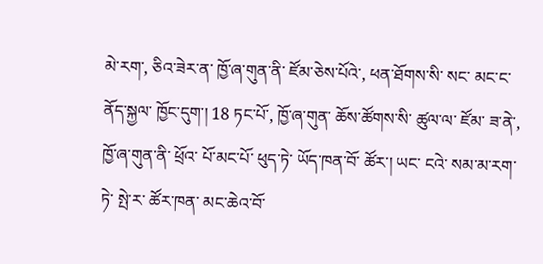མེ་རག་, ཅིའ་ཟེར་ན་ ཁྱོ་ཞ་གུན་ནི་ ཛོམ་ཅེས་པོའེ་, ཕན་ཐོགས་སི་ སང་ མང་ང་ ནོད་སྐྱལ་ ཁྱོང་དུག་། 18 ཏང་པོ་, ཁྱོ་ཞ་གུན་ ཆོས་ཚོགས་སི་ ཚུལ་ལ་ ཛོམ་ ཟ་ནེ་, ཁྱོ་ཞ་གུན་ནི་ ཕྲོའ་ པོ་མང་པོ་ ཕུད་ཏེ་ ཡོད་ཁན་བོ་ ཚོར་། ཡང་ ངའེ་ སམ་མ་རག་ ཏེ་ སྤེ་ར་ ཚོར་ཁན་ མང་ཆེའ་བོ་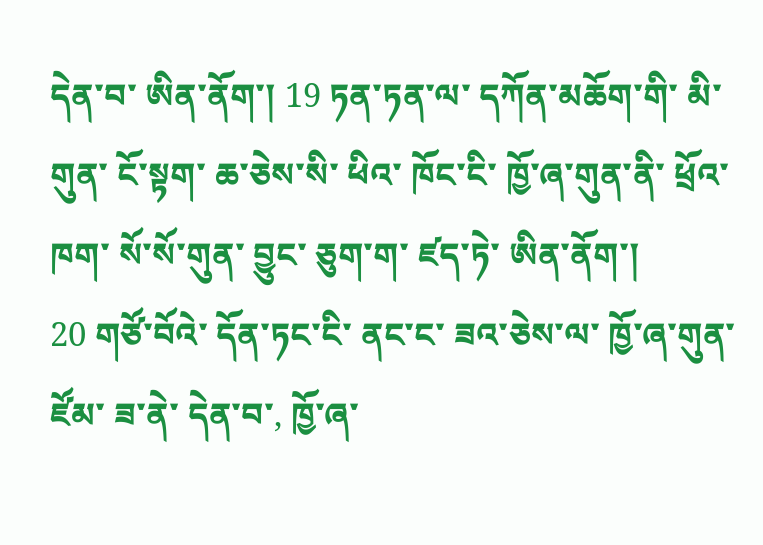དེན་བ་ ཨིན་ནོག་། 19 ཏན་ཏན་ལ་ དཀོན་མཆོག་གི་ མི་གུན་ ངོ་སྟག་ ཆ་ཅེས་སི་ ཕིའ་ ཁོང་ངི་ ཁྱོ་ཞ་གུན་ནི་ ཕྲོའ་ ཁག་ སོ་སོ་གུན་ བྱུང་ ཅུག་ག་ ཛད་ཏེ་ ཨིན་ནོག་།
20 གཙོ་བོའེ་ དོན་ཏང་ངི་ ནང་ང་ ཟའ་ཅེས་ལ་ ཁྱོ་ཞ་གུན་ ཛོམ་ ཟ་ནེ་ དེན་བ་, ཁྱོ་ཞ་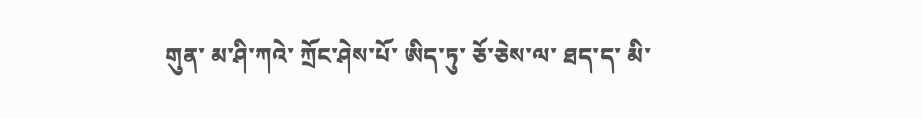གུན་ མ་ཤི་ཀའེ་ ཀྲོང་ཤེས་པོ་ ཨིད་ཏུ་ ཅོ་ཅེས་ལ་ ཐད་ད་ མི་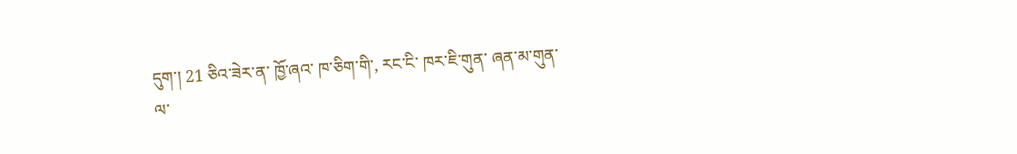དུག་། 21 ཅིའ་ཟེར་ན་ ཁྱོ་ཞའ་ ཁ་ཅིག་གི་, རང་ངི་ ཁར་ཇི་གུན་ ཞན་མ་གུན་ལ་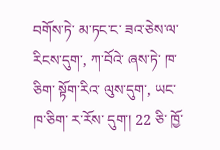བགོས་ཏེ་ མ་ཏང་ང་ ཟའ་ཅེས་ལ་ རིངས་དུག་, ཀ་བོའེ་ ཞས་ཏེ་ ཁ་ཅིག་ སྟོག་རིའ་ ལུས་དུག་, ཡང་ ཁ་ཅིག་ ར་རོས་ དུག་། 22 ཅི་ ཁྱོ་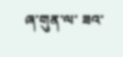ཞ་གུན་ལ་ ཟའ་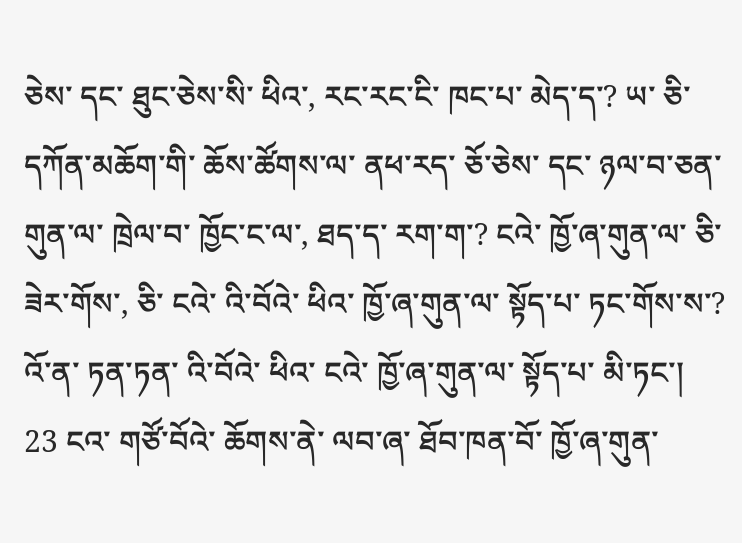ཅེས་ དང་ ཐུང་ཅེས་སི་ ཕིའ་, རང་རང་ངི་ ཁང་པ་ མེད་ད་? ཡ་ ཅི་ དཀོན་མཆོག་གི་ ཆོས་ཚོགས་ལ་ ནཕ་རད་ ཅོ་ཅེས་ དང་ ཉལ་བ་ཅན་གུན་ལ་ ཁྲེལ་བ་ ཁྱོང་ང་ལ་, ཐད་ད་ རག་ག་? ངའེ་ ཁྱོ་ཞ་གུན་ལ་ ཅི་ ཟེར་གོས་, ཅི་ ངའེ་ འི་བོའེ་ ཕིའ་ ཁྱོ་ཞ་གུན་ལ་ སྟོད་པ་ ཏང་གོས་ས་? འོ་ན་ ཏན་ཏན་ འི་བོའེ་ ཕིའ་ ངའེ་ ཁྱོ་ཞ་གུན་ལ་ སྟོད་པ་ མི་ཏང་།
23 ངའ་ གཙོ་བོའེ་ ཆོགས་ནེ་ ལབ་ཞ་ ཐོབ་ཁན་བོ་ ཁྱོ་ཞ་གུན་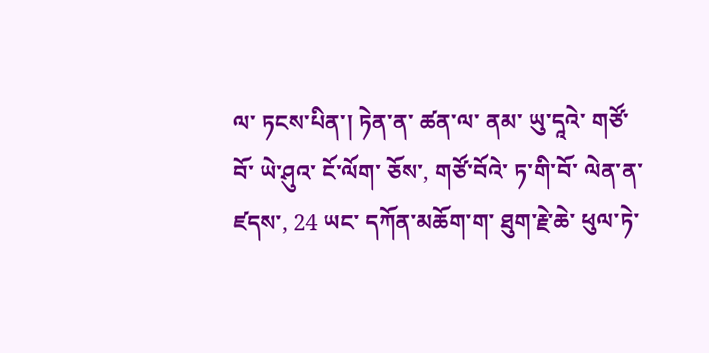ལ་ ཏངས་པིན་། ཏེན་ན་ ཚན་ལ་ ནམ་ ཡུ་དཱའེ་ གཙོ་བོ་ ཡེ་ཤུའ་ ངོ་ལོག་ ཅོས་, གཙོ་བོའེ་ ཏ་གི་བོ་ ལེན་ན་ ཛདས་, 24 ཡང་ དཀོན་མཆོག་ག་ ཐུག་རྗེ་ཆེ་ ཕུལ་ཏེ་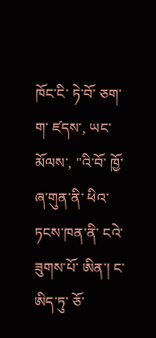ཁོང་ངི་ ཏེ་བོ་ ཅག་ག་ ཛདས་, ཡང་ མོལས་, "འི་བོ་ ཁྱོ་ཞ་གུན་ནི་ ཕིའ་ ཏངས་ཁན་ནི་ ངའེ་ ཟུགས་པོ་ ཨིན་། ང་ ཨིད་ཏུ་ ཅོ་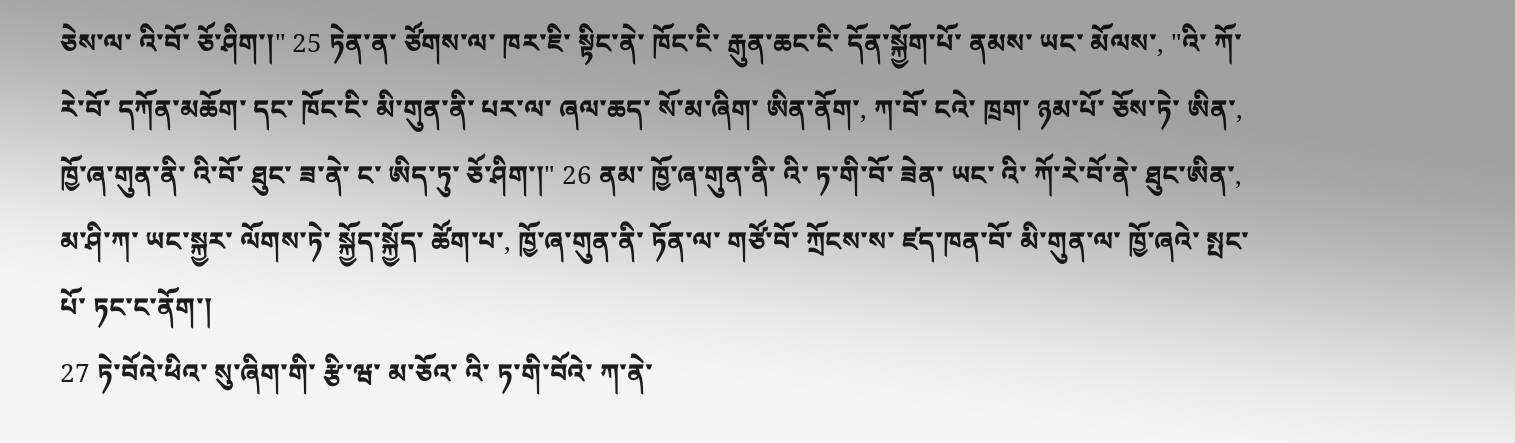ཅེས་ལ་ འི་བོ་ ཅོ་ཤིག་།" 25 ཏེན་ན་ ཙོགས་ལ་ ཁར་ཇི་ སྟིང་ནེ་ ཁོང་ངི་ རྒུན་ཆང་ངི་ དོན་སྐྱོག་པོ་ ནམས་ ཡང་ མོལས་, "འི་ ཀོ་རེ་བོ་ དཀོན་མཆོག་ དང་ ཁོང་ངི་ མི་གུན་ནི་ པར་ལ་ ཞལ་ཆད་ སོ་མ་ཞིག་ ཨིན་ནོག་, ཀ་བོ་ ངའེ་ ཁྲག་ ཉམ་པོ་ ཅོས་ཏེ་ ཨིན་, ཁྱོ་ཞ་གུན་ནི་ འི་བོ་ ཐུང་ ཟ་ནེ་ ང་ ཨིད་ཏུ་ ཅོ་ཤིག་།" 26 ནམ་ ཁྱོ་ཞ་གུན་ནི་ འི་ ཏ་གི་བོ་ ཟེན་ ཡང་ འི་ ཀོ་རེ་བོ་ནེ་ ཐུང་ཨིན་, མ་ཤི་ཀ་ ཡང་སྐྱར་ ལོགས་ཏེ་ སྐྱོད་སྐྱོད་ ཚོག་པ་, ཁྱོ་ཞ་གུན་ནི་ ཏོན་ལ་ གཙོ་བོ་ ཀྲོངས་ས་ ཛད་ཁན་བོ་ མི་གུན་ལ་ ཁྱོ་ཞའེ་ སྤང་པོ་ ཏང་ང་ནོག་།
27 ཏེ་བོའེ་ཕིའ་ སུ་ཞིག་གི་ རྩི་ཝ་ མ་ཅོའ་ འི་ ཏ་གི་བོའེ་ ཀ་ནེ་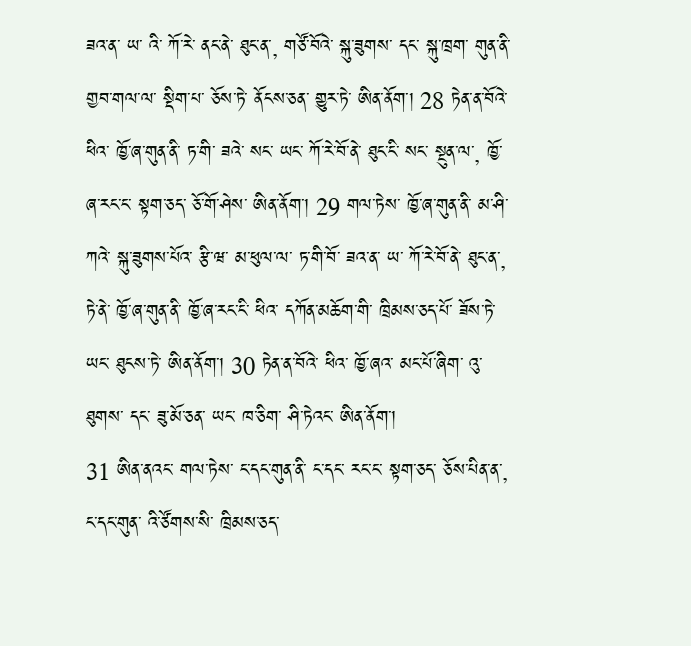ཟའ་ན་ ཡ་ འི་ ཀོ་རེ་ ནང་ནེ་ ཐུང་ན་, གཙོ་བོའེ་ སྐུ་ཟུགས་ དང་ སྐུ་ཁྲག་ གུན་ནི་ གྱབ་གལ་ལ་ སྡིག་པ་ ཅོས་ཏེ་ ནོངས་ཅན་ གྱུར་ཏེ་ ཨིན་ནོག་། 28 ཏེན་ན་བོའེ་ཕིའ་ ཁྱོ་ཞ་གུན་ནི་ ཏ་གི་ ཟའེ་ སང་ ཡང་ ཀོ་རེ་བོ་ནེ་ ཐུང་ངི་ སང་ སྔུན་ལ་, ཁྱོ་ཞ་རང་ང་ སྟག་ཅད་ ཅོ་གོ་ཤེས་ ཨིན་ནོག་། 29 གལ་ཏེས་ ཁྱོ་ཞ་གུན་ནི་ མ་ཤི་ཀའེ་ སྐུ་ཟུགས་པོའ་ རྩི་ཝ་ མ་ཕུལ་ལ་ ཏ་གི་བོ་ ཟའ་ན་ ཡ་ ཀོ་རེ་བོ་ནེ་ ཐུང་ན་, ཏེ་ནེ་ ཁྱོ་ཞ་གུན་ནི་ ཁྱོ་ཞ་རང་ངི་ ཕིའ་ དཀོན་མཆོག་གི་ ཁྲིམས་ཅད་པོ་ ཟོས་ཏེ་ ཡང་ ཐུངས་ཏེ་ ཨིན་ནོག་། 30 ཏེན་ན་བོའེ་ ཕིའ་ ཁྱོ་ཞའ་ མང་པོ་ཞིག་ འུ་ཐུགས་ དང་ ཟུ་མོ་ཅན་ ཡང་ ཁ་ཅིག་ ཤི་ཏེའང་ ཨིན་ནོག་།
31 ཨིན་ནའང་ གལ་ཏེས་ ང་དང་གུན་ནི་ ང་དང་ རང་ང་ སྟག་ཅད་ ཅོས་པིན་ན་, ང་དང་གུན་ འི་ཙོགས་སི་ ཁྲིམས་ཅད་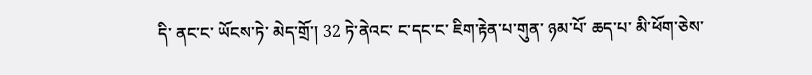དི་ ནང་ང་ ཡོངས་ཏེ་ མེད་གྲོ་། 32 ཏེ་ནེའང་ ང་དང་ང་ ཇིག་རྟེན་པ་གུན་ ཉམ་པོ་ ཆད་པ་ མི་ཕོག་ཅེས་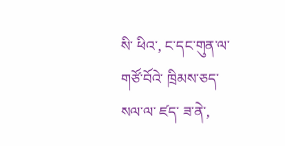སི་ ཕིའ་, ང་དང་གུན་ལ་ གཙོ་བོའེ་ ཁྲིམས་ཅད་ སལ་ལ་ ཛད་ ཟ་ནེ་,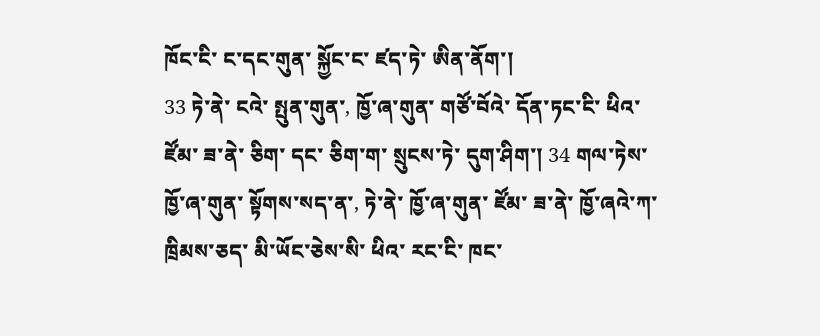ཁོང་ངི་ ང་དང་གུན་ སྐྱོང་ང་ ཛད་ཏེ་ ཨིན་ནོག་།
33 ཏེ་ནེ་ ངའེ་ སྤུན་གུན་, ཁྱོ་ཞ་གུན་ གཙོ་བོའེ་ དོན་ཏང་ངི་ ཕིའ་ ཛོམ་ ཟ་ནེ་ ཅིག་ དང་ ཅིག་ག་ སྲུངས་ཏེ་ དུག་ཤིག་། 34 གལ་ཏེས་ ཁྱོ་ཞ་གུན་ སྟོགས་སད་ན་, ཏེ་ནེ་ ཁྱོ་ཞ་གུན་ ཛོམ་ ཟ་ནེ་ ཁྱོ་ཞའེ་ཀ་ ཁྲིམས་ཅད་ མི་ཡོང་ཅེས་སི་ ཕིའ་ རང་ངི་ ཁང་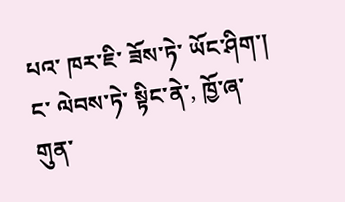པའ་ ཁར་ཇི་ ཟོས་ཏེ་ ཡོང་ཤིག་། ང་ ལེབས་ཏེ་ སྟིང་ནེ་, ཁྱོ་ཞ་གུན་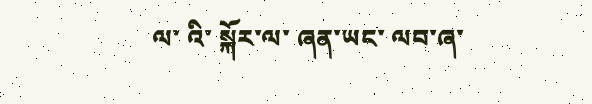ལ་ འི་ སྐོར་ལ་ ཞན་ཡང་ ལབ་ཞ་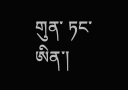གུན་ ཏང་ཨིན་།